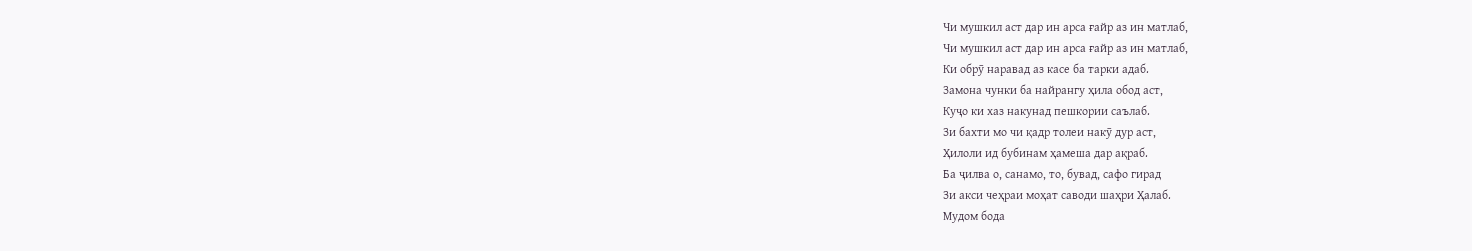Чи мушкил аст дар ин арса ғайр аз ин матлаб,
Чи мушкил аст дар ин арса ғайр аз ин матлаб,
Ки обрӯ наравад аз касе ба тарки адаб.
Замона чунки ба найрангу ҳила обод аст,
Куҷо ки хаз накунад пешкории саълаб.
Зи бахти мо чи қадр толеи накӯ дур аст,
Ҳилоли ид бубинам ҳамеша дар ақраб.
Ба ҷилва о, санамо, то, бувад, сафо гирад
Зи акси чеҳраи моҳат саводи шаҳри Ҳалаб.
Мудом бода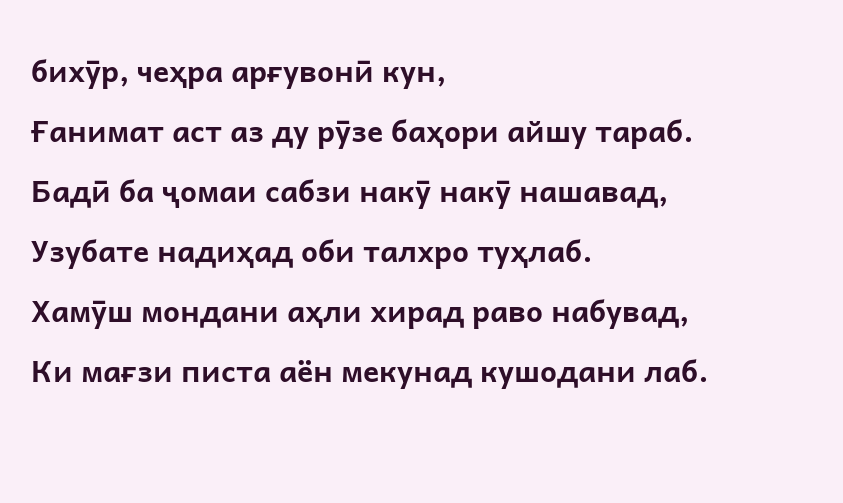бихӯр, чеҳра арғувонӣ кун,
Ғанимат аст аз ду рӯзе баҳори айшу тараб.
Бадӣ ба ҷомаи сабзи накӯ накӯ нашавад,
Узубате надиҳад оби талхро туҳлаб.
Хамӯш мондани аҳли хирад раво набувад,
Ки мағзи писта аён мекунад кушодани лаб.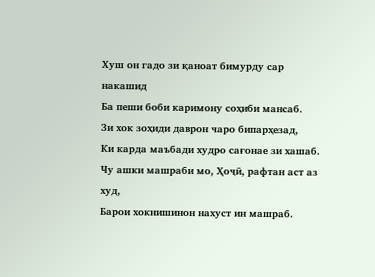Хуш он гадо зи қаноат бимурду сар накашид
Ба пеши боби каримону соҳиби мансаб.
Зи хок зоҳиди даврон чаро бипарҳезад,
Ки карда маъбади худро сағонае зи хашаб.
Чу ашки машраби мо, Ҳоҷӣ, рафтан аст аз худ,
Барои хокнишинон нахуст ин машраб.